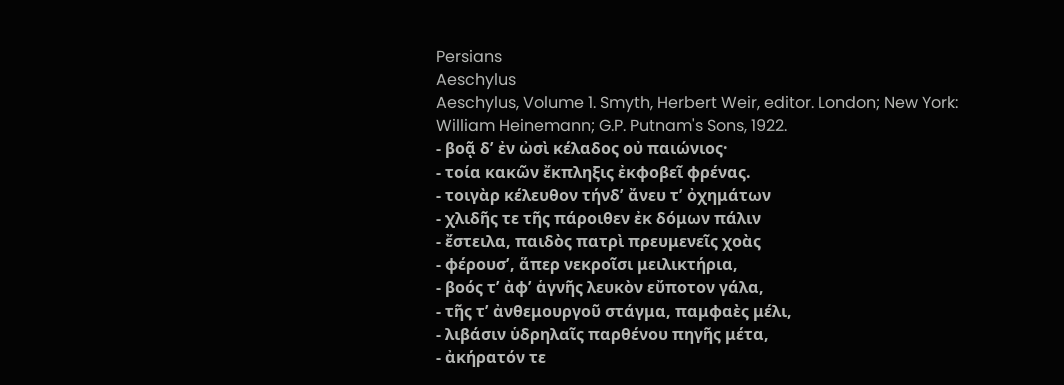Persians
Aeschylus
Aeschylus, Volume 1. Smyth, Herbert Weir, editor. London; New York: William Heinemann; G.P. Putnam's Sons, 1922.
- βοᾷ δʼ ἐν ὠσὶ κέλαδος οὐ παιώνιος·
- τοία κακῶν ἔκπληξις ἐκφοβεῖ φρένας.
- τοιγὰρ κέλευθον τήνδʼ ἄνευ τʼ ὀχημάτων
- χλιδῆς τε τῆς πάροιθεν ἐκ δόμων πάλιν
- ἔστειλα, παιδὸς πατρὶ πρευμενεῖς χοὰς
- φέρουσʼ, ἅπερ νεκροῖσι μειλικτήρια,
- βοός τʼ ἀφʼ ἁγνῆς λευκὸν εὔποτον γάλα,
- τῆς τʼ ἀνθεμουργοῦ στάγμα, παμφαὲς μέλι,
- λιβάσιν ὑδρηλαῖς παρθένου πηγῆς μέτα,
- ἀκήρατόν τε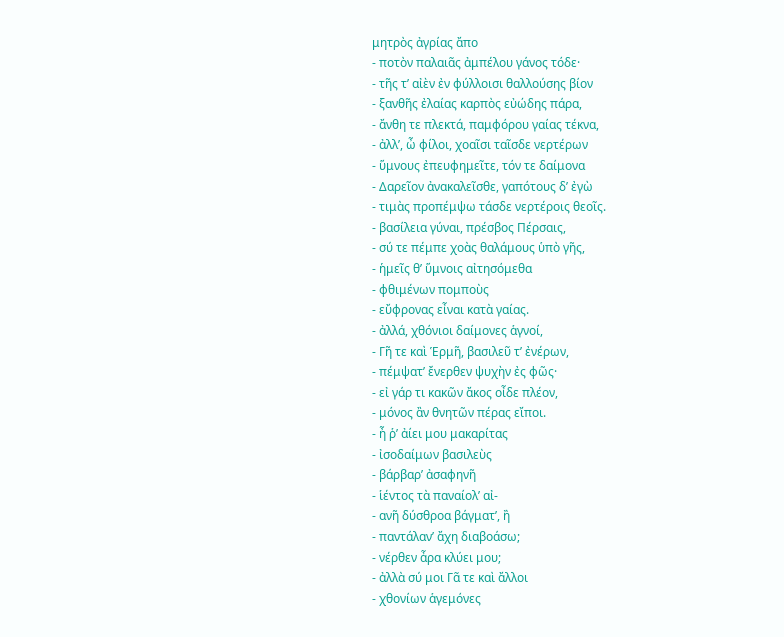μητρὸς ἀγρίας ἄπο
- ποτὸν παλαιᾶς ἀμπέλου γάνος τόδε·
- τῆς τʼ αἰὲν ἐν φύλλοισι θαλλούσης βίον
- ξανθῆς ἐλαίας καρπὸς εὐώδης πάρα,
- ἄνθη τε πλεκτά, παμφόρου γαίας τέκνα,
- ἀλλʼ, ὦ φίλοι, χοαῖσι ταῖσδε νερτέρων
- ὕμνους ἐπευφημεῖτε, τόν τε δαίμονα
- Δαρεῖον ἀνακαλεῖσθε, γαπότους δʼ ἐγὼ
- τιμὰς προπέμψω τάσδε νερτέροις θεοῖς.
- βασίλεια γύναι, πρέσβος Πέρσαις,
- σύ τε πέμπε χοὰς θαλάμους ὑπὸ γῆς,
- ἡμεῖς θʼ ὕμνοις αἰτησόμεθα
- φθιμένων πομποὺς
- εὔφρονας εἶναι κατὰ γαίας.
- ἀλλά, χθόνιοι δαίμονες ἁγνοί,
- Γῆ τε καὶ Ἑρμῆ, βασιλεῦ τʼ ἐνέρων,
- πέμψατʼ ἔνερθεν ψυχὴν ἐς φῶς·
- εἰ γάρ τι κακῶν ἄκος οἶδε πλέον,
- μόνος ἂν θνητῶν πέρας εἴποι.
- ἦ ῥʼ ἀίει μου μακαρίτας
- ἰσοδαίμων βασιλεὺς
- βάρβαρʼ ἀσαφηνῆ
- ἱέντος τὰ παναίολʼ αἰ-
- ανῆ δύσθροα βάγματʼ, ἢ
- παντάλανʼ ἄχη διαβοάσω;
- νέρθεν ἆρα κλύει μου;
- ἀλλὰ σύ μοι Γᾶ τε καὶ ἄλλοι
- χθονίων ἁγεμόνες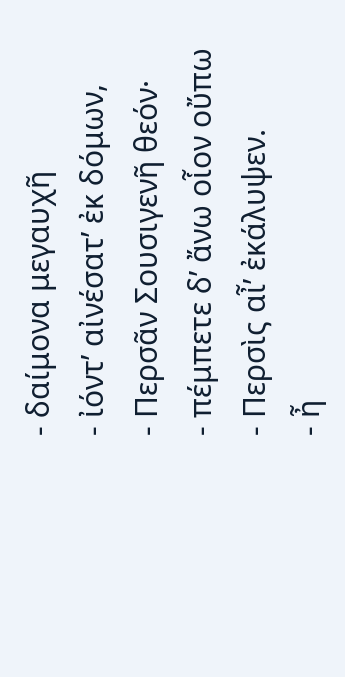- δαίμονα μεγαυχῆ
- ἰόντʼ αἰνέσατʼ ἐκ δόμων,
- Περσᾶν Σουσιγενῆ θεόν·
- πέμπετε δʼ ἄνω οἷον οὔπω
- Περσὶς αἶʼ ἐκάλυψεν.
- ἦ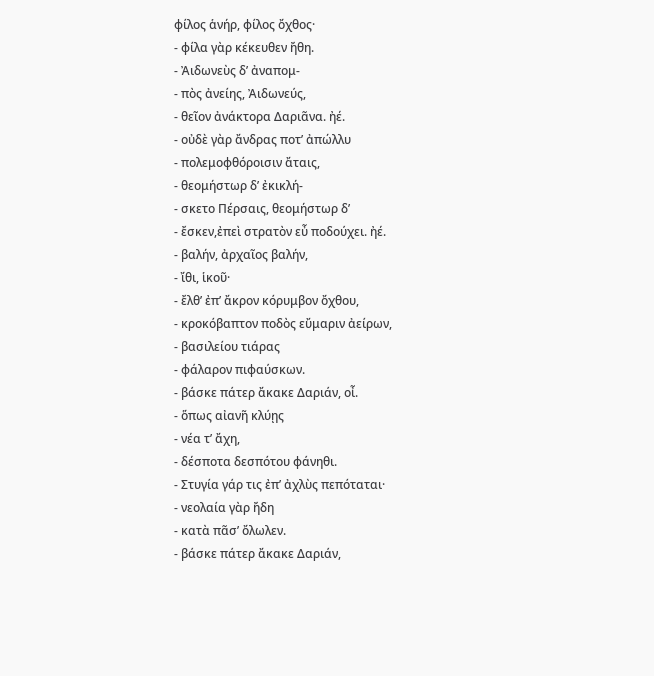φίλος ἁνήρ, φίλος ὄχθος·
- φίλα γὰρ κέκευθεν ἤθη.
- Ἀιδωνεὺς δʼ ἀναπομ-
- πὸς ἀνείης, Ἀιδωνεύς,
- θεῖον ἀνάκτορα Δαριᾶνα. ἠέ.
- οὐδὲ γὰρ ἄνδρας ποτʼ ἀπώλλυ
- πολεμοφθόροισιν ἄταις,
- θεομήστωρ δʼ ἐκικλή-
- σκετο Πέρσαις, θεομήστωρ δʼ
- ἔσκεν,ἐπεὶ στρατὸν εὖ ποδούχει. ἠέ.
- βαλήν, ἀρχαῖος βαλήν,
- ἴθι, ἱκοῦ·
- ἔλθʼ ἐπʼ ἄκρον κόρυμβον ὄχθου,
- κροκόβαπτον ποδὸς εὔμαριν ἀείρων,
- βασιλείου τιάρας
- φάλαρον πιφαύσκων.
- βάσκε πάτερ ἄκακε Δαριάν, οἶ.
- ὅπως αἰανῆ κλύῃς
- νέα τʼ ἄχη,
- δέσποτα δεσπότου φάνηθι.
- Στυγία γάρ τις ἐπʼ ἀχλὺς πεπόταται·
- νεολαία γὰρ ἤδη
- κατὰ πᾶσʼ ὄλωλεν.
- βάσκε πάτερ ἄκακε Δαριάν,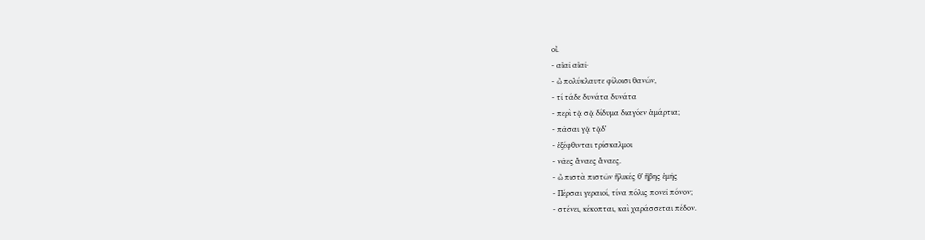οἶ.
- αἰαῖ αἰαῖ·
- ὦ πολύκλαυτε φίλοισι θανών,
- τί τάδε δυνάτα δυνάτα
- περὶ τᾷ σᾷ δίδυμα διαγόεν ἁμάρτια;
- πᾶσαι γᾷ τᾷδʼ
- ἐξέφθινται τρίσκαλμοι
- νᾶες ἄναες ἄναες.
- ὦ πιστὰ πιστῶν ἥλικές θʼ ἥβης ἐμῆς
- Πέρσαι γεραιοί, τίνα πόλις πονεῖ πόνον;
- στένει, κέκοπται, καὶ χαράσσεται πέδον.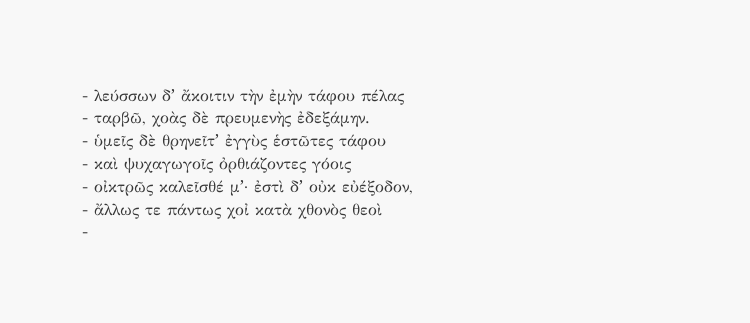- λεύσσων δʼ ἄκοιτιν τὴν ἐμὴν τάφου πέλας
- ταρβῶ, χοὰς δὲ πρευμενὴς ἐδεξάμην.
- ὑμεῖς δὲ θρηνεῖτʼ ἐγγὺς ἑστῶτες τάφου
- καὶ ψυχαγωγοῖς ὀρθιάζοντες γόοις
- οἰκτρῶς καλεῖσθέ μʼ· ἐστὶ δʼ οὐκ εὐέξοδον,
- ἄλλως τε πάντως χοἰ κατὰ χθονὸς θεοὶ
-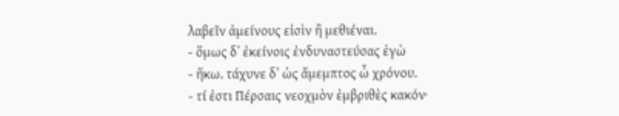λαβεῖν ἀμείνους εἰσὶν ἢ μεθιέναι.
- ὅμως δʼ ἐκείνοις ἐνδυναστεύσας ἐγὼ
- ἥκω. τάχυνε δʼ ὡς ἄμεμπτος ὦ χρόνου.
- τί ἐστι Πέρσαις νεοχμὸν ἐμβριθὲς κακόν·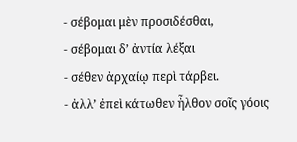- σέβομαι μὲν προσιδέσθαι,
- σέβομαι δʼ ἀντία λέξαι
- σέθεν ἀρχαίῳ περὶ τάρβει.
- ἀλλʼ ἐπεὶ κάτωθεν ἦλθον σοῖς γόοις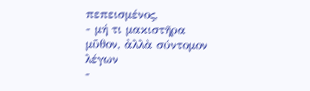πεπεισμένος,
- μή τι μακιστῆρα μῦθον, ἀλλὰ σύντομον λέγων
-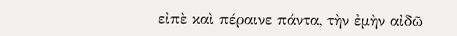εἰπὲ καὶ πέραινε πάντα, τὴν ἐμὴν αἰδῶ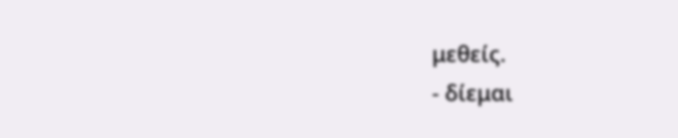μεθείς.
- δίεμαι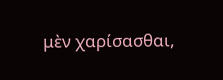μὲν χαρίσασθαι,